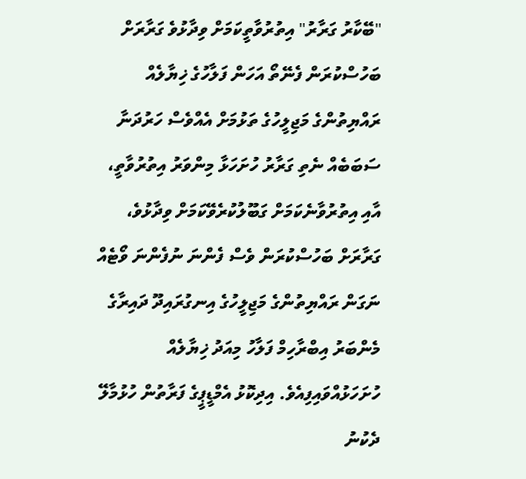"ބޭކާރު ގަރާރު" އިތުރުވާތީކަމަށް ވިދާޅުވެ ގަރާރަށް ބަހުސްކުރަން ފެނޭތޯ އަހަން ފަލާހުގެ ޚިޔާލެއް
ރައްޔިތުންގެ މަޖިލީހުގެ ތަޅުމަށް އެއްވެސް ހަރުދަނާ ސަބަބެއް ނެތި ގަރާރު ހުށަހަޅާ މިންވަރު އިތުރުވާތީ، އާއި އިތުރުވާނެކަމަށް ގަބޫލުކުރެވޭކަމަށް ވިދާޅުވެ، ގަރާރަށް ބަހުސްކުރަން ވެސް ފެންނަ ނުފެންނަ ވޯޓެއް ނަގަން ރައްޔިތުންގެ މަޖިލީހުގެ އިނގުރައިދޫ ދައިރާގެ މެންބަރު އިބްރާހިމް ފަލާހު މިއަދު ޚިޔާލެއް ހުށަހަޅުއްވައިފިއެވެ. އިދިކޮޅު އެމްޑީޕީގެ ފަރާތުން ހުޅުމާލޭ ދެކުނު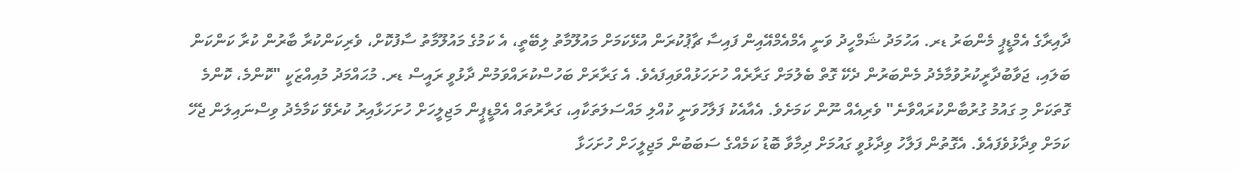ދާއިރާގެ އެމްޑީޕީ މެންބަރު ޑރ. އަހުމަދު ޝަމްހީދު ވަނީ އެމްއެމްއޭއިން ފައިސާ ޗާޕުކުރަން އުޅޭކަމަށް މައުލޫމާތު ލިބޭތީ، އެ ކަމުގެ މައުލޫމާތު ސާފުކޮށް، ވެރިކަންކުރާ ބާރުން ކުރާ ކަންކަން ބަލައި، ޖަވާބުދާރީކުރުވުމާމެދު މެންބަރުން ދެކޭ ގޮތް ބެލުމަށް ގަރާރެއް ހުށަހަޅުއްވައިފައެވެ. އެ ގަރާރަށް ބަހުސްކުރައްވަމުން ދާޅުވީ ރައީސް ޑރ. މުޙައްމަދު މުއިއްޒަކީ "ކޮންމެ، ކޮންމެ ގޮތަކަށް މި ގައުމު ގުރުބާންކުރައްވާނެ" ވެރިއެއް ނޫން ކަމަށެވެ. އެއާއެކު ފަލާހުވަނީ ކުއްލި މައްސަލަތަކާއި، ގަރާރުތައް އެމްޑީޕީން މަޖިލީހަށް ހުށަހަޅާއިރު ކުރެވޭ ކަމާމެދު ވިސްނައިލަން ޖެހޭ ކަމަށް ވިދާޅުވެފައެވެ. އެގޮތުން ފަލާހު ވިދާޅުވީ ގައުމަށް ދިމާވާ ބޮޑު ކަމެއްގެ ސަބަބުން މަޖިލީހަށް ހުށަހަޅާ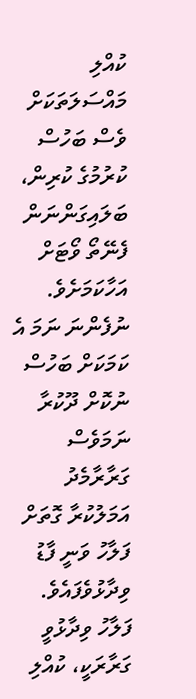ކުއްލި މައްސަލަތަކަށް ވެސް ބަހުސް ކުރުމުގެ ކުރިން، ބަލައިގަންނަން ފެނޭތޯ ވޯޓަށް އަހާކަމަށެވެ. ނުފެންނަ ނަމަ އެ ކަމަކަށް ބަހުސް ނުކޮށް ދޫކުރާ ނަމަވެސް ގަރާރާމެދު އަމަލުކުރާ ގޮތަށް ފަލާހު ވަނީ ފާޑު ވިދާޅުވެފައެވެ. ފަލާހު ވިދާޅުވީ ގަރާރަކީ، ކުއްލި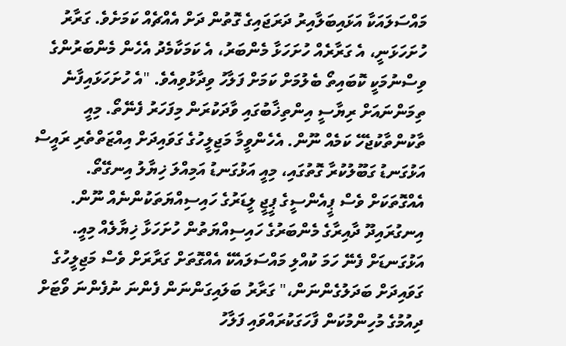މައްސަލައަކާ އަޅައިބަލާއިރު ދަރަޖައިގެ ގޮތުން ދަށް އެއްޗެއް ކަމަށެވެ. ގަރާރު ހުށަހަޅަނީ، އެ ގަރާރެއް ހުށަހަޅާ މެންބަރު، އެ ކަމަކާމެދު އެހެން މެންބަރުންގެ ވިސްނުމަކީ ކޮބައިތޯ ބެލުމަށް ކަމަށް ފަލާހު ވިދާޅުވިއެވެ. "އެ ހުށަހަޅައިފާނެ ތިމަންނައަށް ރިޔާސީ އިންތިޚާބުގައި ވާދަކުރަން މިފަހަރު ފެނޭތޯ. މިއީ ތާކުންތާކުޖެހޭ ކަމެއް ނޫން. އެހެންވީމާ މަޖިލީހުގެ ގަވައިދަށް އިއްޒަތްތެރި ރައީސް އަޅުގަނޑު ގަބޫލުކުރާ ގޮތުގައި، މިއީ އަޅުގަނޑު އަމިއްލަ ޚިޔާލު އިނގޭތޯ. އެއްގޮތަކަށް ވެސް ޕީއެންސީގެ ޕީޖީ ލީޑަރުގެ ހައިސިއްޔަތަކުންނެއް ނޫން. އިނގުރައިދޫ ދާއިރާގެ މެންބަރުގެ ހައިސިއްޔަތުން ހުށަހަޅާ ޚިޔާލެއް މިއީ. އަޅުގަނޑަށް ފެނޭ ހަމަ ކުއްލި މައްސަލައެކޭ އެއްގޮތަށް ގަރާރަށް ވެސް މަޖިލީހުގެ ގަވައިދަށް ބަދަލުގެންނަން،" ގަރާރު ބަލައިގަންނަން ފެންނަ ނުފެންނަ ވޯޓަށް ދިއުމުގެ މުހިންމުކަން ފާހަގަކުރައްވައި ފަލާހު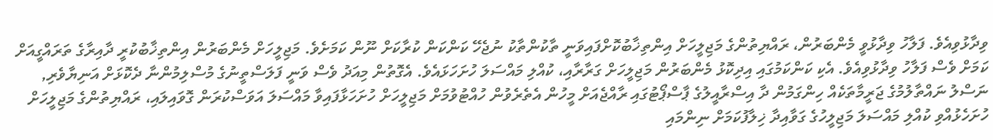ވިދާޅުވިއެވެ. ފަލާހު ވިދާޅުވީ މެންބަރުން، ރައްޔިތުންގެ މަޖިލީހަށް އިންތިޚާބުކޮށްފައިވަނީ ތާކުންތާކު ނުޖެހޭ ކަންކަން ކުރާކަށް ނޫން ކަމަށެވެ. މަޖިލީހަށް މެންބަރުން އިންތިޚާބުކުރީ ދާއިރާގެ ތަރައްގީއަށް ކަމަށް ވެސް ފަލާހު ވިދާޅުވިއެވެ. އެކި ކަންކަމުގައި އިދިކޮޅު މެންބަރުން މަޖިލީހަށް ގަރާރާއި، ކުއްލި މައްސަލަ ހުށަހަޅައެވެ. އެގޮތުން މިއަދު ވެސް ވަނީ ފަލަސްތީނުގެ މުސްލިމުންނާ ދެކޮޅަށް އަނިޔާވެރި, ނަސްލު ނައްތާލުމުގެ ޖަރީމާތަކެއް ހިންގަމުން ދާ އިސްރާއީލުގެ ޕާސްޕޯޓުގައި ރާއްޖެއަށް މީހުން އެތެރެވުން ހުއްޓުވުމަށް މަޖިލީހަށް ހުށަހަޅާފައިވާ މައްސަލަ އަވަސްކުރަން ގޮވައިލައި، ރައްޔިތުންގެ މަޖިލީހަށް ހުށަހެޅުއްވި ކުއްލި މައްސަލަ މަޖިލީހުގެ ގަވާއިދާ ޚިލާފުކަމަށް ނިންމައި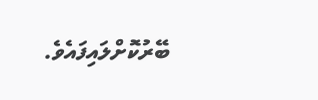ބޭރުކޮށްލައިފައެވެ.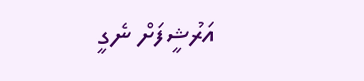އަރުޝީފަށް ނެގީ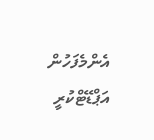އެންމެފަހުން އަޕްޑޭޓްކުރީ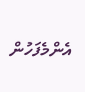އެންމެފަހުން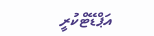އަޕްޑޭޓްކުރީ